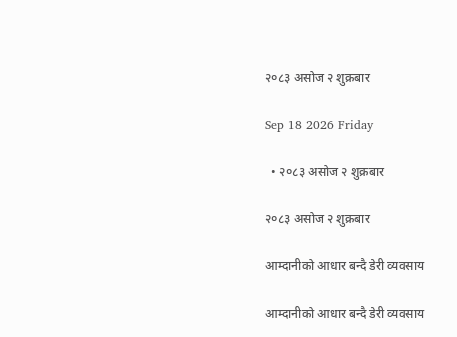२०८३ असोज २ शुक्रबार

Sep 18 2026 Friday

  • २०८३ असोज २ शुक्रबार

२०८३ असोज २ शुक्रबार

आम्दानीको आधार बन्दै डेरी व्यवसाय

आम्दानीको आधार बन्दै डेरी व्यवसाय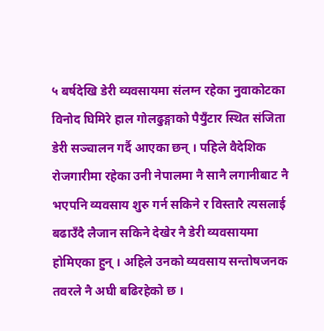५ बर्षदेखि डेरी व्यवसायमा संलग्न रहेका नुवाकोटका विनोद घिमिरे हाल गोलढुङ्गाको पैयुँटार स्थित संजिता डेरी सञ्चालन गर्दै आएका छन् । पहिले वैदेशिक रोजगारीमा रहेका उनी नेपालमा नै सानै लगानीबाट नै भएपनि व्यवसाय शुरु गर्न सकिने र विस्तारै त्यसलाई बढाउँदै लैजान सकिने देखेर नै डेरी व्यवसायमा होमिएका हुन् । अहिले उनको व्यवसाय सन्तोषजनक तवरले नै अघी बढिरहेको छ ।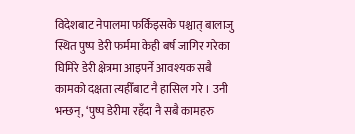विदेशबाट नेपालमा फर्किइसके पश्चात् बालाजु स्थित पुष्प डेरी फर्ममा केही बर्ष जागिर गरेका घिमिरे डेरी क्षेत्रमा आइपर्ने आवश्यक सबै कामको दक्षता त्यहीँबाट नै हासिल गरे । उनी भन्छन्, ‘पुष्प डेरीमा रहँदा नै सबै कामहरु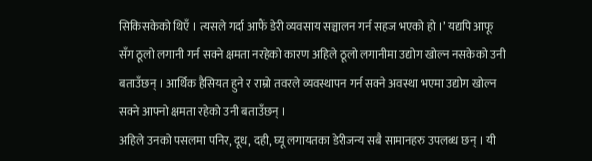सिकिसकेको थिएँ । त्यसले गर्दा आफैं डेरी व्यवसाय सञ्चालन गर्न सहज भएको हो ।’ यद्यपि आफू सँग ठूलो लगानी गर्न सक्ने क्षमता नरहेको कारण अहिले ठूलो लगानीमा उद्योग खोल्न नसकेको उनी बताउँछन् । आर्थिक हैसियत हुने र राम्रो तवरले व्यवस्थापन गर्न सक्ने अवस्था भएमा उद्योग खोल्न सक्ने आफ्नो क्षमता रहेको उनी बताउँछन् ।
अहिले उनको पसलमा पनिर, दूध, दही, घ्यू लगायतका डेरीजन्य सबै सामानहरु उपलब्ध छन् । यी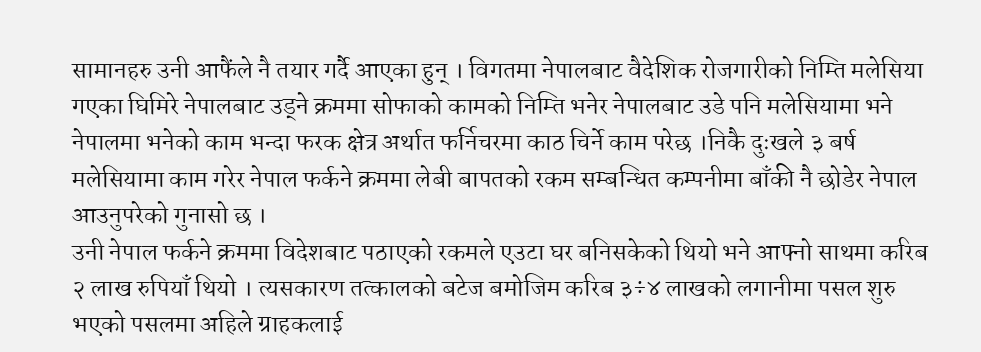सामानहरु उनी आफैंले नै तयार गर्दै आएका हुन् । विगतमा नेपालबाट वैदेशिक रोजगारीको निम्ति मलेसिया गएका घिमिरे नेपालबाट उड्ने क्रममा सोफाको कामको निम्ति भनेर नेपालबाट उडे पनि मलेसियामा भने नेपालमा भनेको काम भन्दा फरक क्षेत्र अर्थात फर्निचरमा काठ चिर्ने काम परेछ ।निकै दुःखले ३ बर्ष मलेसियामा काम गरेर नेपाल फर्कने क्रममा लेबी बापतको रकम सम्बन्धित कम्पनीमा बाँकी नै छोडेर नेपाल आउनुपरेको गुनासो छ ।
उनी नेपाल फर्कने क्रममा विदेशबाट पठाएको रकमले एउटा घर बनिसकेको थियो भने आफ्नो साथमा करिब २ लाख रुपियाँ थियो । त्यसकारण तत्कालको बटेज बमोजिम करिब ३÷४ लाखको लगानीमा पसल शुरु भएको पसलमा अहिले ग्राहकलाई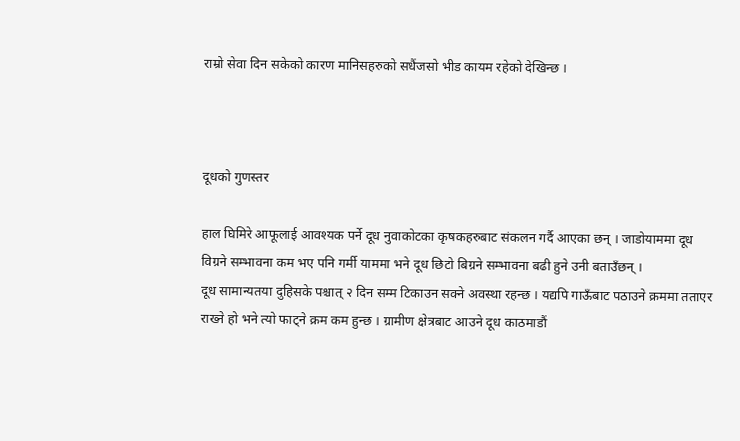राम्रो सेवा दिन सकेको कारण मानिसहरुको सधैंजसो भीड कायम रहेको देखिन्छ ।



दूधको गुणस्तर

हाल घिमिरे आफूलाई आवश्यक पर्ने दूध नुवाकोटका कृषकहरुबाट संकलन गर्दै आएका छन् । जाडोयाममा दूध विग्रने सम्भावना कम भए पनि गर्मी याममा भने दूध छिटो बिग्रने सम्भावना बढी हुने उनी बताउँछन् ।
दूध सामान्यतया दुहिसके पश्चात् २ दिन सम्म टिकाउन सक्ने अवस्था रहन्छ । यद्यपि गाऊँबाट पठाउने क्रममा तताएर राख्ने हो भने त्यो फाट्ने क्रम कम हुन्छ । ग्रामीण क्षेत्रबाट आउने दूध काठमाडौं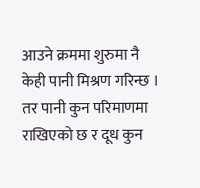आउने क्रममा शुरुमा नै केही पानी मिश्रण गरिन्छ । तर पानी कुन परिमाणमा राखिएको छ र दूध कुन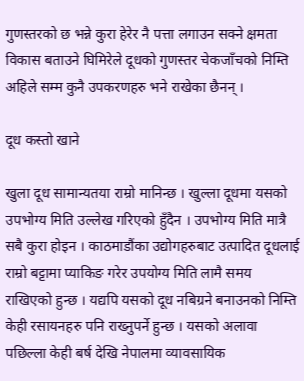गुणस्तरको छ भन्ने कुरा हेरेर नै पत्ता लगाउन सक्ने क्षमता विकास बताउने घिमिरेले दूधको गुणस्तर चेकजाँचको निम्ति अहिले सम्म कुनै उपकरणहरु भने राखेका छैनन् ।

दूध कस्तो खाने

खुला दूध सामान्यतया राम्रो मानिन्छ । खुल्ला दूधमा यसको उपभोग्य मिति उल्लेख गरिएको हुँदैन । उपभोग्य मिति मात्रै सबै कुरा होइन । काठमाडौंका उद्योगहरुबाट उत्पादित दूधलाई राम्रो बट्टामा प्याकिङ गरेर उपयोग्य मिति लामै समय राखिएको हुन्छ । यद्यपि यसको दूध नबिग्रने बनाउनको निम्ति केही रसायनहरु पनि राख्नुपर्ने हुन्छ । यसको अलावा पछिल्ला केही बर्ष देखि नेपालमा व्यावसायिक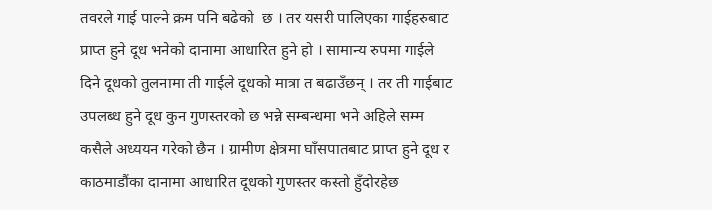तवरले गाई पाल्ने क्रम पनि बढेको  छ । तर यसरी पालिएका गाईहरुबाट प्राप्त हुने दूध भनेको दानामा आधारित हुने हो । सामान्य रुपमा गाईले दिने दूधको तुलनामा ती गाईले दूधको मात्रा त बढाउँछन् । तर ती गाईबाट उपलब्ध हुने दूध कुन गुणस्तरको छ भन्ने सम्बन्धमा भने अहिले सम्म कसैले अध्ययन गरेको छैन । ग्रामीण क्षेत्रमा घाँसपातबाट प्राप्त हुने दूध र काठमाडौंका दानामा आधारित दूधको गुणस्तर कस्तो हुँदोरहेछ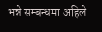भन्ने सम्बन्धमा अहिले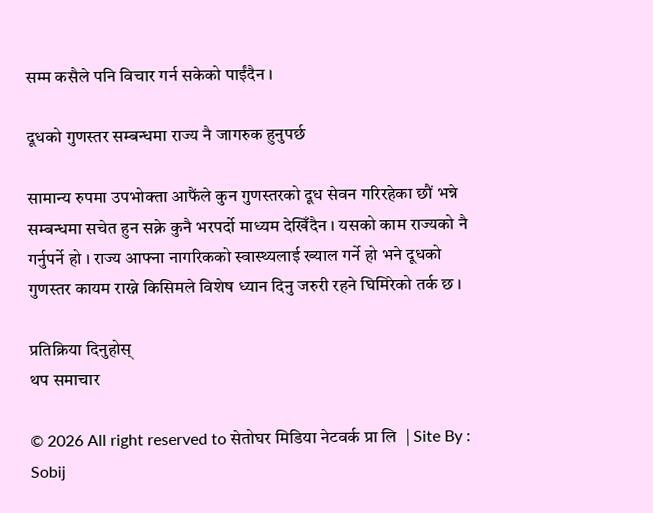सम्म कसैले पनि विचार गर्न सकेको पाईंदैन ।

दूधको गुणस्तर सम्बन्धमा राज्य नै जागरुक हुनुपर्छ

सामान्य रुपमा उपभोक्ता आफैंले कुन गुणस्तरको दूध सेवन गरिरहेका छौं भन्ने सम्बन्धमा सचेत हुन सक्ने कुनै भरपर्दो माध्यम देखिँदैन । यसको काम राज्यको नै गर्नुपर्ने हो । राज्य आफ्ना नागरिकको स्वास्थ्यलाई ख्याल गर्ने हो भने दूधको गुणस्तर कायम राख्ने किसिमले विशेष ध्यान दिनु जरुरी रहने घिमिरेको तर्क छ ।

प्रतिक्रिया दिनुहोस्
थप समाचार

© 2026 All right reserved to सेतोघर मिडिया नेटवर्क प्रा लि  | Site By : Sobij